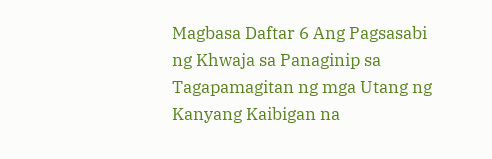Magbasa Daftar 6 Ang Pagsasabi ng Khwaja sa Panaginip sa Tagapamagitan ng mga Utang ng Kanyang Kaibigan na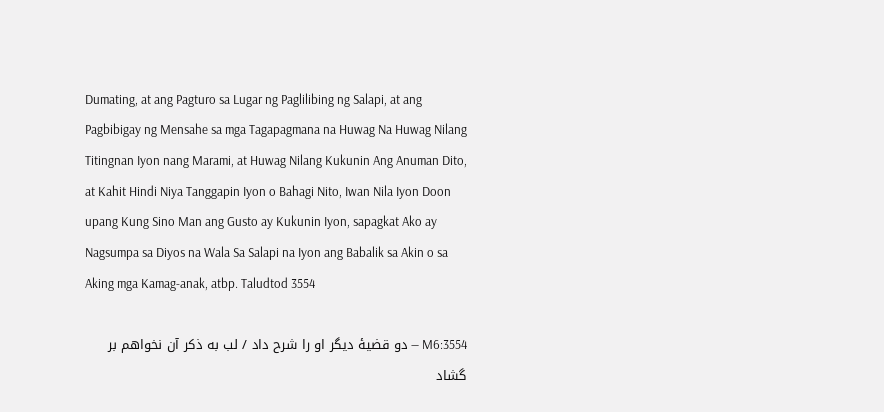Dumating, at ang Pagturo sa Lugar ng Paglilibing ng Salapi, at ang Pagbibigay ng Mensahe sa mga Tagapagmana na Huwag Na Huwag Nilang Titingnan Iyon nang Marami, at Huwag Nilang Kukunin Ang Anuman Dito, at Kahit Hindi Niya Tanggapin Iyon o Bahagi Nito, Iwan Nila Iyon Doon upang Kung Sino Man ang Gusto ay Kukunin Iyon, sapagkat Ako ay Nagsumpa sa Diyos na Wala Sa Salapi na Iyon ang Babalik sa Akin o sa Aking mga Kamag-anak, atbp. Taludtod 3554

M6:3554 — دو قضیهٔ دیگر او را شرح داد / لب به ذکر آن نخواهم بر گشاد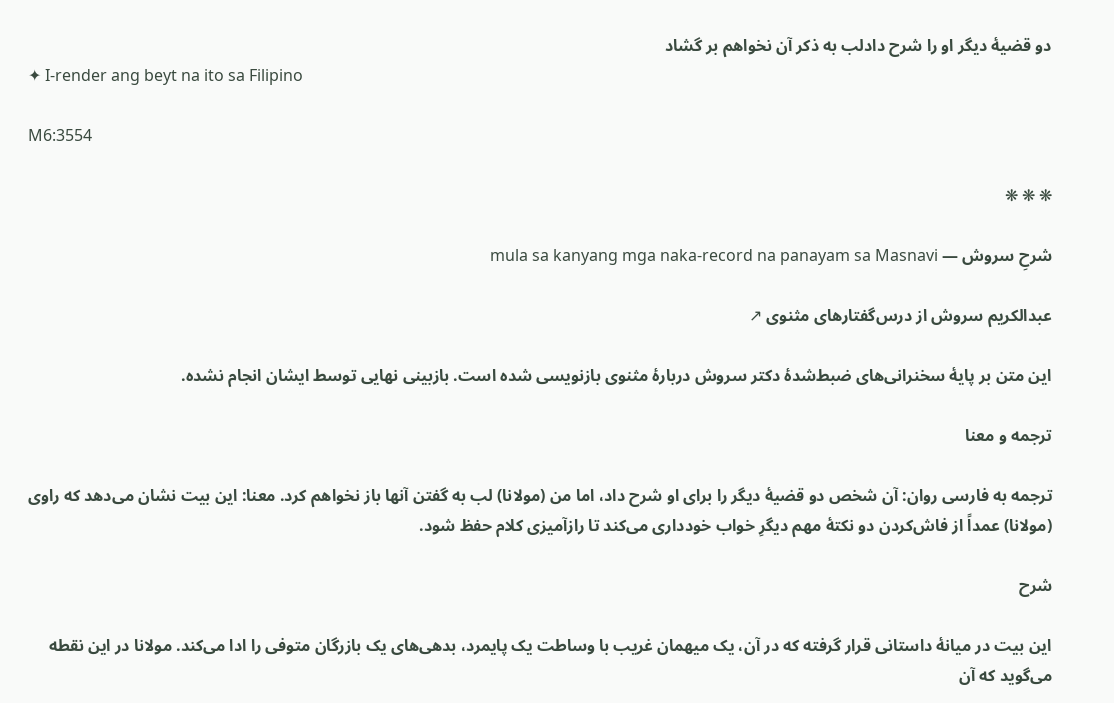دو قضیهٔ دیگر او را شرح دادلب به ذکر آن نخواهم بر گشاد
✦ I-render ang beyt na ito sa Filipino

M6:3554

❋ ❋ ❋

شرحِ سروش — mula sa kanyang mga naka-record na panayam sa Masnavi

عبدالکریم سروش از درس‌گفتارهای مثنوی ↗

این متن بر پایهٔ سخنرانی‌های ضبط‌شدهٔ دکتر سروش دربارهٔ مثنوی بازنویسی شده است. بازبینی نهایی توسط ایشان انجام نشده.

ترجمه و معنا

ترجمه به فارسی روان: آن شخص دو قضیهٔ دیگر را برای او شرح داد، اما من (مولانا) لب به گفتن آنها باز نخواهم کرد. معنا: این بیت نشان می‌دهد که راوی (مولانا) عمداً از فاش‌کردن دو نکتهٔ مهم دیگرِ خواب خودداری می‌کند تا رازآمیزی کلام حفظ شود.

شرح

این بیت در میانهٔ داستانی قرار گرفته که در آن، یک میهمان غریب با وساطت یک پایمرد، بدهی‌های یک بازرگان متوفی را ادا می‌کند. مولانا در این نقطه می‌گوید که آن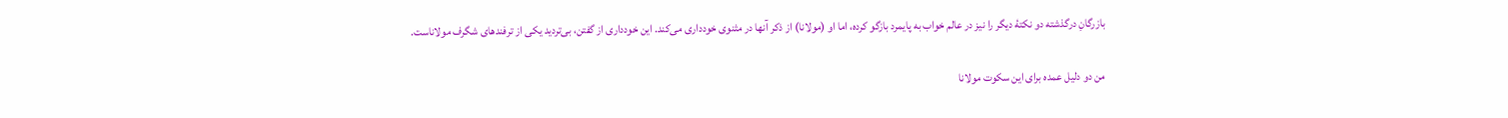بازرگانِ درگذشته دو نکتهٔ دیگر را نیز در عالم خواب به پایمرد بازگو کرده، اما او (مولانا) از ذکر آنها در مثنوی خودداری می‌کند. این خودداری از گفتن، بی‌تردید یکی از ترفندهای شگرف مولاناست.

من دو دلیل عمده برای این سکوت مولانا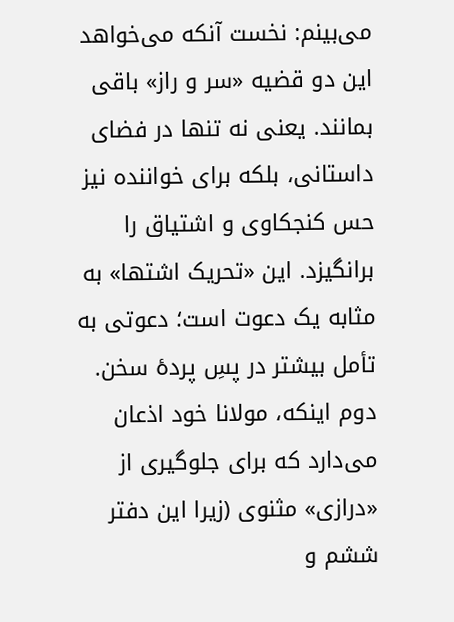می‌بینم: نخست آنکه می‌خواهد این دو قضیه «سر و راز» باقی بمانند. یعنی نه تنها در فضای داستانی، بلکه برای خواننده نیز حس کنجکاوی و اشتیاق را برانگیزد. این «تحریک اشتها» به مثابه یک دعوت است؛ دعوتی به تأمل بیشتر در پسِ پردهٔ سخن. دوم اینکه، مولانا خود اذعان می‌دارد که برای جلوگیری از «درازی» مثنوی (زیرا این دفتر ششم و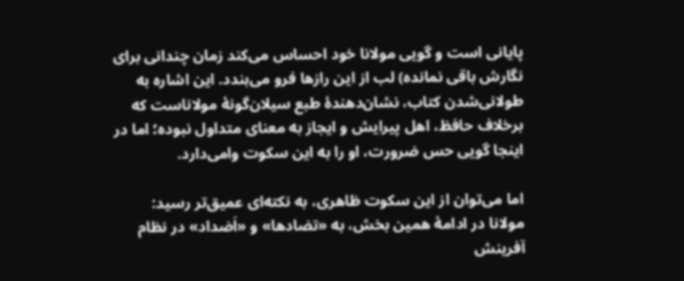پایانی است و گویی مولانا خود احساس می‌کند زمان چندانی برای نگارش باقی نمانده) لب از این رازها فرو می‌بندد. این اشاره به طولانی‌شدن کتاب، نشان‌دهندهٔ طبع سیلان‌گونهٔ مولاناست که برخلاف حافظ، اهل پیرایش و ایجاز به معنای متداول نبوده؛ اما در اینجا گویی حس ضرورت، او را به این سکوت وامی‌دارد.

اما می‌توان از این سکوت ظاهری، به نکته‌ای عمیق‌تر رسید: مولانا در ادامهٔ همین بخش، به «تضادها» و «اَضداد» در نظام آفرینش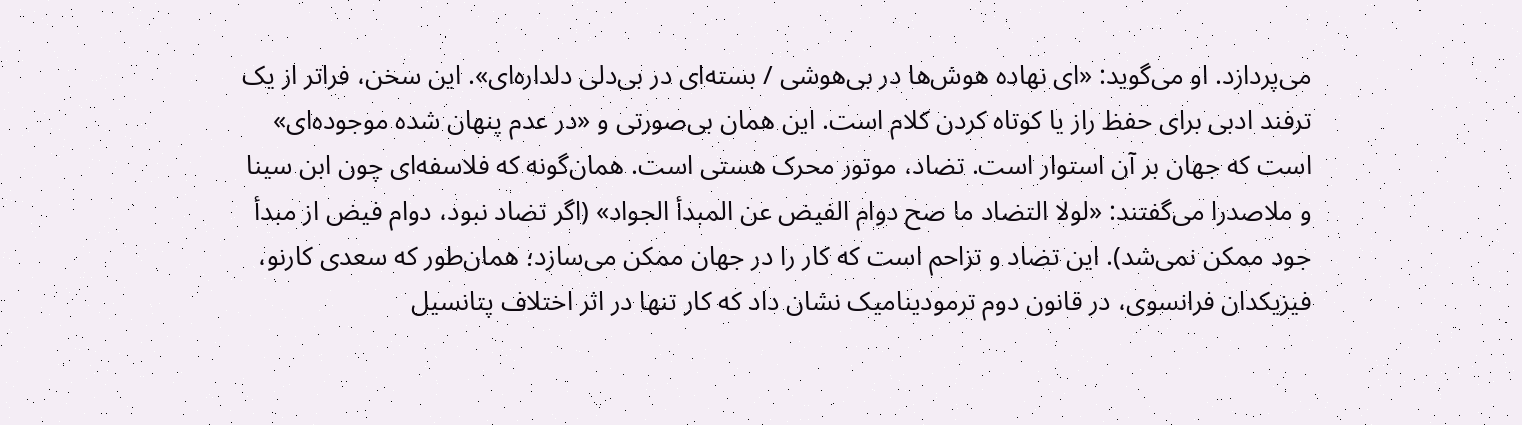می‌پردازد. او می‌گوید: «ای نهاده هوش‌ها در بی‌هوشی / بسته‌ای در بی‌دلی دلداره‌ای». این سخن، فراتر از یک ترفند ادبی برای حفظ راز یا کوتاه کردن کلام است. این همان بی‌صورتی و «در عدم پنهان شده موجوده‌ای» است که جهان بر آن استوار است. تضاد، موتور محرک هستی است. همان‌گونه که فلاسفه‌ای چون ابن سینا و ملاصدرا می‌گفتند: «لولا التضاد ما صح دوام الفیض عن المبدأ الجواد» (اگر تضاد نبود، دوام فیض از مبدأ جود ممکن نمی‌شد). این تضاد و تزاحم است که کار را در جهان ممکن می‌سازد؛ همان‌طور که سعدی کارنو، فیزیکدان فرانسوی، در قانون دوم ترمودینامیک نشان داد که کار تنها در اثر اختلاف پتانسیل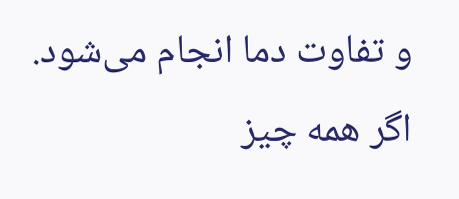و تفاوت دما انجام می‌شود. اگر همه چیز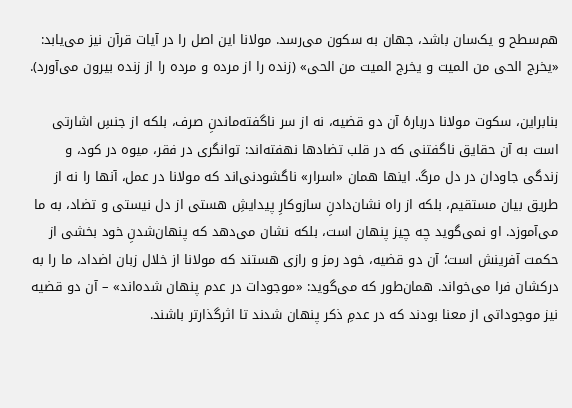هم‌سطح و یک‌سان باشد، جهان به سکون می‌رسد. مولانا این اصل را در آیات قرآن نیز می‌یابد: «یخرج الحی من المیت و یخرج المیت من الحی» (زنده را از مرده و مرده را از زنده بیرون می‌آورد).

بنابراین، سکوت مولانا دربارهٔ آن دو قضیه، نه از سر ناگفته‌ماندنِ صرف، بلکه از جنسِ اشارتی است به آن حقایق ناگفتنی که در قلب تضادها نهفته‌اند: توانگری در فقر، میوه در کود، و زندگی جاودان در دل مرگ. اینها همان «اسرار» ناگشودنی‌اند که مولانا در عمل، آنها را نه از طریق بیان مستقیم، بلکه از راه نشان‌دادنِ سازوکارِ پیدایشِ هستی از دل نیستی و تضاد، به ما می‌آموزد. او نمی‌گوید چه چیز پنهان است، بلکه نشان می‌دهد که پنهان‌شدنِ خود بخشی از حکمت آفرینش است؛ آن دو قضیه، خود رمز و رازی هستند که مولانا از خلال زبان اضداد، ما را به درکشان فرا می‌خواند. همان‌طور که می‌گوید: «موجودات در عدم پنهان شده‌اند» – آن دو قضیه نیز موجوداتی از معنا بودند که در عدمِ ذکر پنهان شدند تا اثرگذارتر باشند.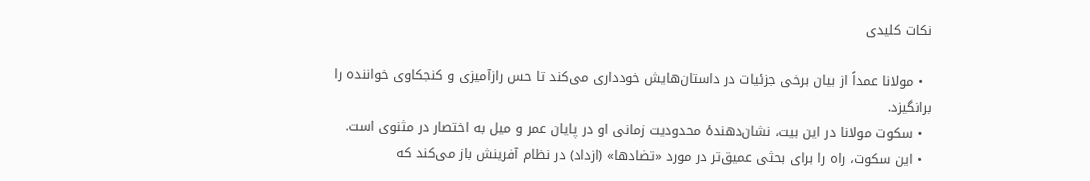نکات کلیدی

  • مولانا عمداً از بیان برخی جزئیات در داستان‌هایش خودداری می‌کند تا حس رازآمیزی و کنجکاوی خواننده را برانگیزد.
  • سکوت مولانا در این بیت، نشان‌دهندهٔ محدودیت زمانی او در پایان عمر و میل به اختصار در مثنوی است.
  • این سکوت، راه را برای بحثی عمیق‌تر در مورد «تضادها» (ازداد) در نظام آفرینش باز می‌کند که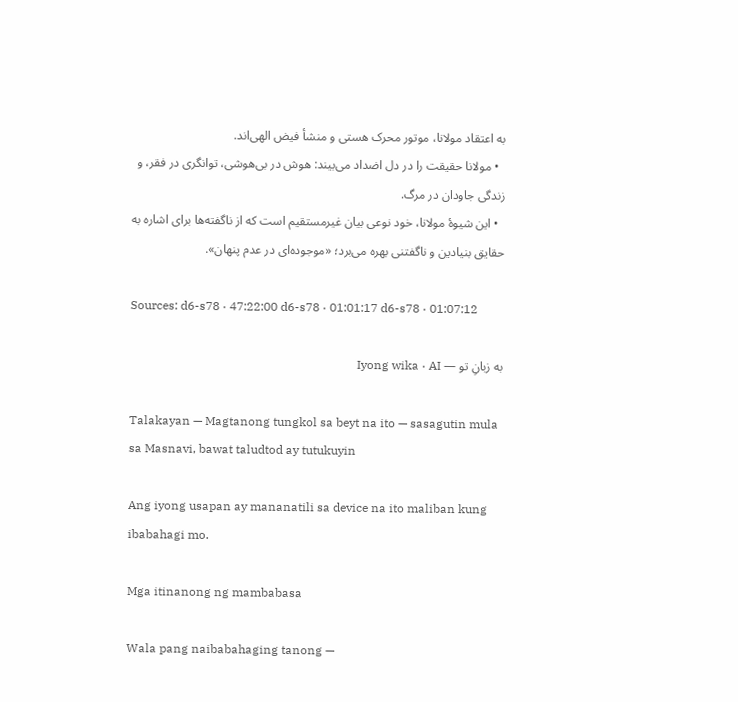به اعتقاد مولانا، موتور محرک هستی و منشأ فیض الهی‌اند.
  • مولانا حقیقت را در دل اضداد می‌بیند: هوش در بی‌هوشی، توانگری در فقر، و زندگی جاودان در مرگ.
  • این شیوهٔ مولانا، خود نوعی بیان غیرمستقیم است که از ناگفته‌ها برای اشاره به حقایق بنیادین و ناگفتنی بهره می‌برد؛ «موجوده‌ای در عدم پنهان».

Sources: d6-s78 · 47:22:00 d6-s78 · 01:01:17 d6-s78 · 01:07:12

به زبانِ تو — Iyong wika · AI

Talakayan — Magtanong tungkol sa beyt na ito — sasagutin mula sa Masnavi, bawat taludtod ay tutukuyin

Ang iyong usapan ay mananatili sa device na ito maliban kung ibabahagi mo.

Mga itinanong ng mambabasa

Wala pang naibabahaging tanong —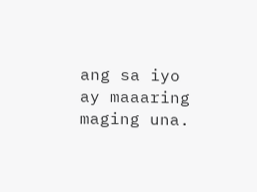ang sa iyo ay maaaring maging una.